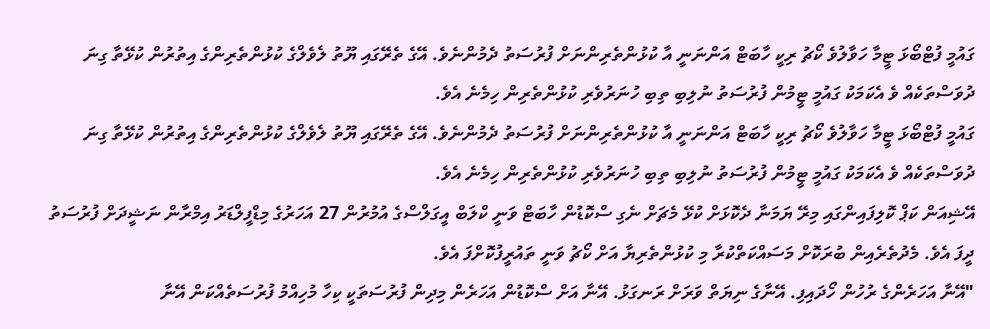ގައުމީ ފުޓްބޯޅަ ޓީމާ ހަވާލުވެ ކޯޗު ރިކީ ހާބަޓް އަންނަނީ އާ ކުޅުންތެރިންނަށް ފުރުސަތު ދެމުންނެވެ. އޭގެ ތެރޭގައި ޔޫތު ލެވެލްގެ ކުޅުންތެރިންގެ އިތުރުން ކުޅޭތާ ގިނަ ދުވަސްތަކެއް ވެ އެކަމަކު ގައުމީ ޓީމުން ފުރުސަތު ނުލިބި ތިބި ހުނަރުވެރި ކުޅުންތެރިން ހިމެނެ އެވެ.
ގައުމީ ފުޓްބޯޅަ ޓީމާ ހަވާލުވެ ކޯޗު ރިކީ ހާބަޓް އަންނަނީ އާ ކުޅުންތެރިންނަށް ފުރުސަތު ދެމުންނެވެ. އޭގެ ތެރޭގައި ޔޫތު ލެވެލްގެ ކުޅުންތެރިންގެ އިތުރުން ކުޅޭތާ ގިނަ ދުވަސްތަކެއް ވެ އެކަމަކު ގައުމީ ޓީމުން ފުރުސަތު ނުލިބި ތިބި ހުނަރުވެރި ކުޅުންތެރިން ހިމެނެ އެވެ.
އޭޝިއަން ކަޕް ކޮލިފައިންގައި މިރޭ ޔަމަނާ ދެކޮޅަށް ކުޅޭ މެޗަށް ނެގި ސްކޮޑުން ހާބަޓް ވަނީ ކްލަބް އީގަލްސްގެ އުމުރުން 27 އަހަރުގެ މިޑްފީލްޑަރު އިމްރާން ނަޝީދަށް ފުރުސަތު ދީފަ އެވެ. މެދުތެރެއިން ބުރަކޮށް މަސައްކަތްކުރާ މި ކުޅުންތެރިޔާ އަށް ކޯޗު ވަނީ ތައުރީފުކޮށްފަ އެވެ.
"އޭނާ އަހަރެންގެ ރުހުން ހޯދައިފި. އޭނާގެ ނިޔަތް ވަރަށް ރަނގަޅު. އޭނާ އަށް ސްކޮޑުން އަހަރެން މިދިން ފުރުސަތަކީ ކިހާ މުހިއްމު ފުރުސަތެއްކަން އޭނާ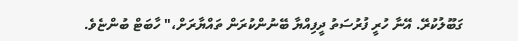ގަބޫލުކުރޭ. އޭނާ ހުރީ ފުރުސަތު ދީފިއްޔާ ބޭނުންކުރަން ތައްޔާރަށް،" ހާބަޓް ބުންޏެވެ.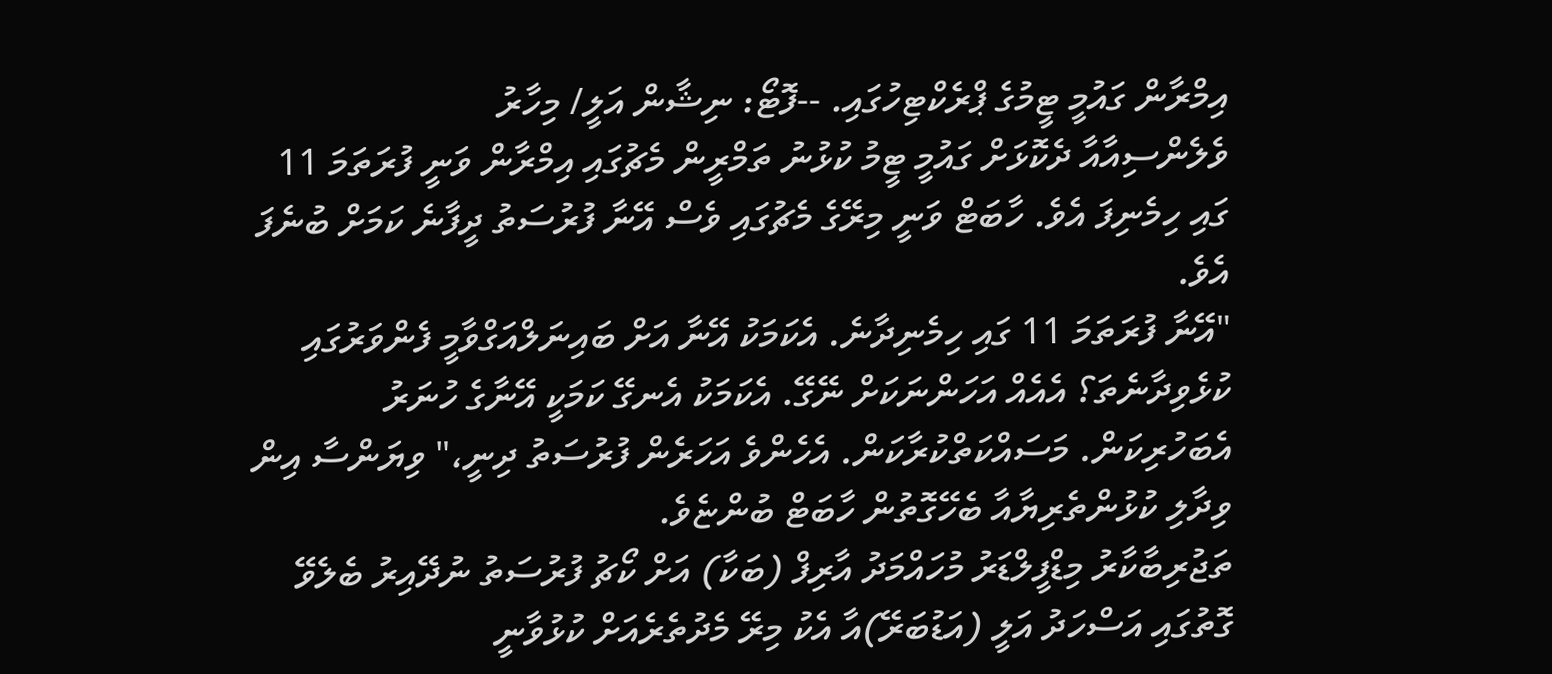އިމްރާން ގައުމީ ޓީމުގެ ޕްރެކްޓިހުގައި. --ފޮޓޯ: ނިޝާން އަލީ/ މިހާރު
ވެލެންސިއާއާ ދެކޮޅަށް ގައުމީ ޓީމު ކުޅުނު ތަމްރީން މެޗުގައި އިމްރާން ވަނީ ފުރަތަމަ 11 ގައި ހިމެނިފަ އެވެ. ހާބަޓް ވަނީ މިރޭގެ މެޗުގައި ވެސް އޭނާ ފުރުސަތު ދީފާނެ ކަމަށް ބުނެފަ އެވެ.
"އޭނާ ފުރަތަމަ 11 ގައި ހިމެނިދާނެ. އެކަމަކު އޭނާ އަށް ބައިނަލްއަގްވާމީ ފެންވަރުގައި ކުޅެވިދާނެތަ؟ އެއެއް އަހަންނަކަށް ނޭގޭ. އެކަމަކު އެނގޭ ކަމަކީ އޭނާގެ ހުނަރު އެބަހުރިކަން. މަސައްކަތްކުރާކަން. އެހެންވެ އަހަރެން ފުރުސަތު ދިނީ،" ވިޔަންސާ އިން ވިދާލި ކުޅުންތެރިޔާއާ ބެހޭގޮތުން ހާބަޓް ބުންޏެވެ.
ތަޖުރިބާކާރު މިޑްފީލްޑަރު މުހައްމަދު އާރިފް (ބަކާ) އަށް ކޯޗު ފުރުސަތު ނުދޭއިރު ބެލެވޭ ގޮތުގައި އަސްހަދު އަލީ (އަޑުބަރޭ)އާ އެކު މިރޭ މެދުތެރެއަށް ކުޅުވާނީ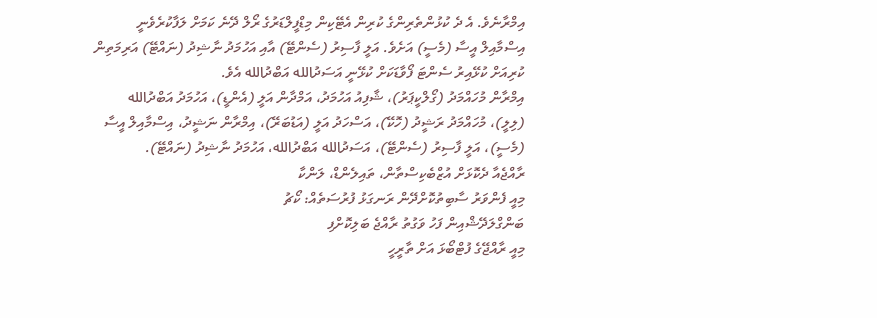އިމްރާނެވެ. އެ ދެ ކުޅުންތެރިންގެ ކުރިން އެޓޭކިން މިޑްފީލްޑަރުގެ ރޯލް ދޭނެ ކަމަށް ލަފާކުރެވެނީ އިސްމާއިލް އީސާ (މެސީ) އަށެވެ. އަލީ ފާސިރު (ސެންޓޭ) އާއި އަހުމަދު ނާޝިދު (ނައްޓޭ) އަރިމަތިން ކުރިއަށް ކުޅޭއިރު ސެންޓަ ފޯވާޑަކަށް ކުޅޭނީ އަސަދުالله އަބްދުالله އެވެ.
އިމްރާން މުހައްމަދު (ގޯލްކީޕަރު)، ޝާފިއު އަހުމަދު، އަމްދާން އަލީ (އެންޑީ)، އަހުމަދު އަބްދުالله (ލިލީ)، މުހައްމަދު ރަޝީދު (ހޮކޭ)، އަސްހަދު އަލީ (އަޑުބަރޭ)، އިމްރާން ނަޝީދު، އިސްމާއިލް އީސާ (މެސީ)، އަލީ ފާސިރު (ސެންޓޭ)، އަސަދުالله އަބްދުالله، އަހުމަދު ނާޝިދު (ނައްޓޭ).
ރާއްޖެއާ ދެކޮޅަށް އުޒްބެކިސްތާން، ތައިލެންޑް، ލަންކާ
މިއީ ފެންވަރު ސާބިތުކޮށްދޭން ރަނގަޅު ފުރުސަތެއް: ކޯޗު
ބަންގްލަދޭޝްއިން ފަހު ވަގުތު ރާއްޖެ ބަލިކޮށްފި
މިއީ ރާއްޖޭގެ ފުޓްބޯޅަ އަށް ތާރީހީ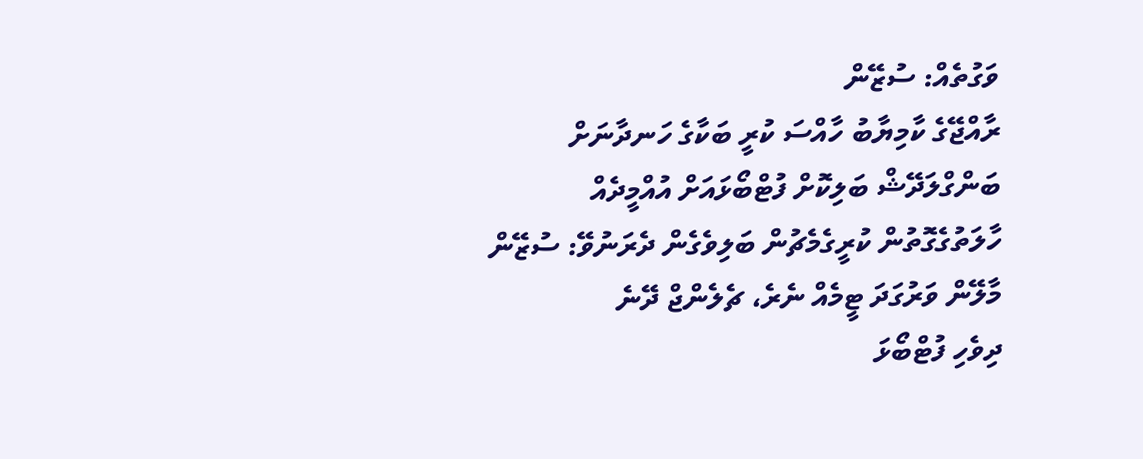ވަގުތެއް: ސުޒޭން
ރާއްޖޭގެ ކާމިޔާބު ހާއްސަ ކުރީ ބަކާގެ ހަނދާނަށް
ބަންގްލަދޭޝް ބަލިކޮށް ފުޓްބޯޅައަށް އުއްމީދެއް
ހާލަތުގެގޮތުން ކުރީގެމެޗުން ބަލިވެގެން ދެރަނުވޭ: ސުޒޭން
މާލޭން ވަރުގަދަ ޓީމެއް ނެރެ، ޗެލެންޖް ދޭނެ
ދިވެހި ފުޓްބޯޅަ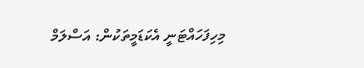މިހިފަހައްޓަނީ އެކަޑަމީތަކުން: އަސްލަމް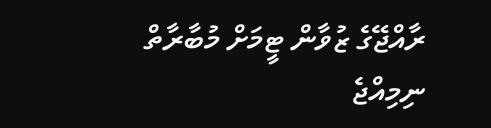ރާއްޖޭގެ ޒުވާން ޓީމަށް މުބާރާތް ނިމިއްޖެ